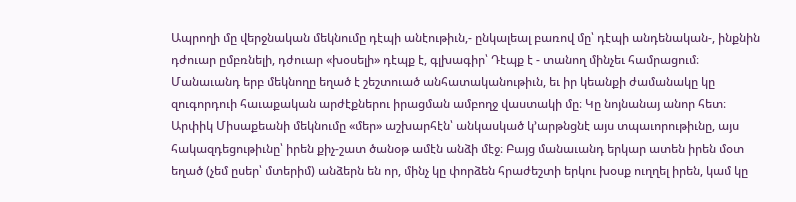Ապրողի մը վերջնական մեկնումը դէպի անէութիւն,- ընկալեալ բառով մը՝ դէպի անդենական-, ինքնին դժուար ըմբռնելի, դժուար «խօսելի» դէպք է, գլխագիր՝ Դէպք է - տանող մինչեւ համրացում։ Մանաւանդ երբ մեկնողը եղած է շեշտուած անհատականութիւն, եւ իր կեանքի ժամանակը կը զուգորդուի հաւաքական արժէքներու իրացման ամբողջ վաստակի մը։ Կը նոյնանայ անոր հետ։
Արփիկ Միսաքեանի մեկնումը «մեր» աշխարհէն՝ անկասկած կ՚արթնցնէ այս տպաւորութիւնը, այս հակազդեցութիւնը՝ իրեն քիչ-շատ ծանօթ ամէն անձի մէջ։ Բայց մանաւանդ երկար ատեն իրեն մօտ եղած (չեմ ըսեր՝ մտերիմ) անձերն են որ, մինչ կը փորձեն հրաժեշտի երկու խօսք ուղղել իրեն, կամ կը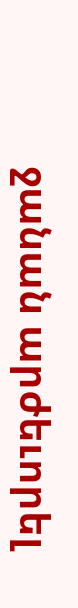ջանան արժեւորել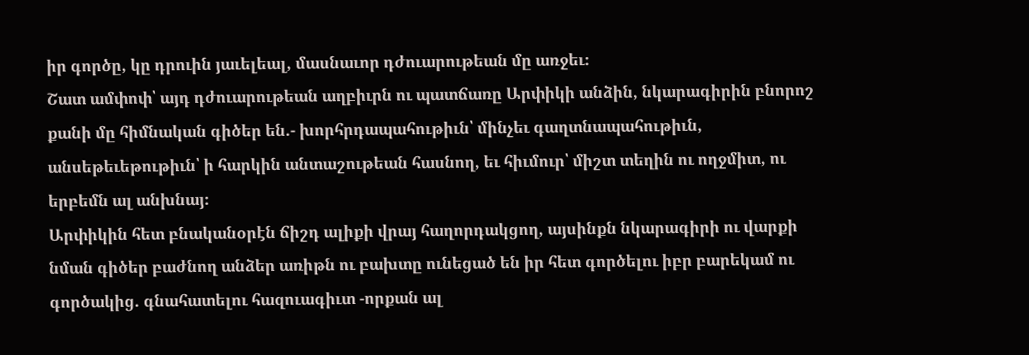իր գործը, կը դրուին յաւելեալ, մասնաւոր դժուարութեան մը առջեւ։
Շատ ամփոփ՝ այդ դժուարութեան աղբիւրն ու պատճառը Արփիկի անձին, նկարագիրին բնորոշ քանի մը հիմնական գիծեր են.- խորհրդապահութիւն՝ մինչեւ գաղտնապահութիւն, անսեթեւեթութիւն՝ ի հարկին անտաշութեան հասնող, եւ հիւմուր՝ միշտ տեղին ու ողջմիտ, ու երբեմն ալ անխնայ։
Արփիկին հետ բնականօրէն ճիշդ ալիքի վրայ հաղորդակցող, այսինքն նկարագիրի ու վարքի նման գիծեր բաժնող անձեր առիթն ու բախտը ունեցած են իր հետ գործելու իբր բարեկամ ու գործակից. գնահատելու հազուագիւտ -որքան ալ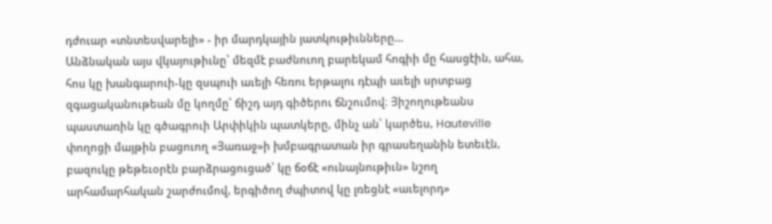դժուար «տնտեսվարելի» - իր մարդկային յատկութիւնները...
Անձնական այս վկայութիւնը՝ մեզմէ բաժնուող բարեկամ հոգիի մը հասցէին, ահա, հոս կը խանգարուի-կը զսպուի աւելի հեռու երթալու դէպի աւելի սրտբաց զգացականութեան մը կողմը՝ ճիշդ այդ գիծերու ճնշումով։ Յիշողութեանս պաստառին կը գծագրուի Արփիկին պատկերը, մինչ ան՝ կարծես, Hauteville փողոցի մայթին բացուող «Յառաջ»ի խմբագրատան իր գրասեղանին ետեւէն, բազուկը թեթեւօրէն բարձրացուցած՝ կը ճօճէ «ունայնութիւն» նշող արհամարհական շարժումով, երգիծող ժպիտով կը լռեցնէ «աւելորդ»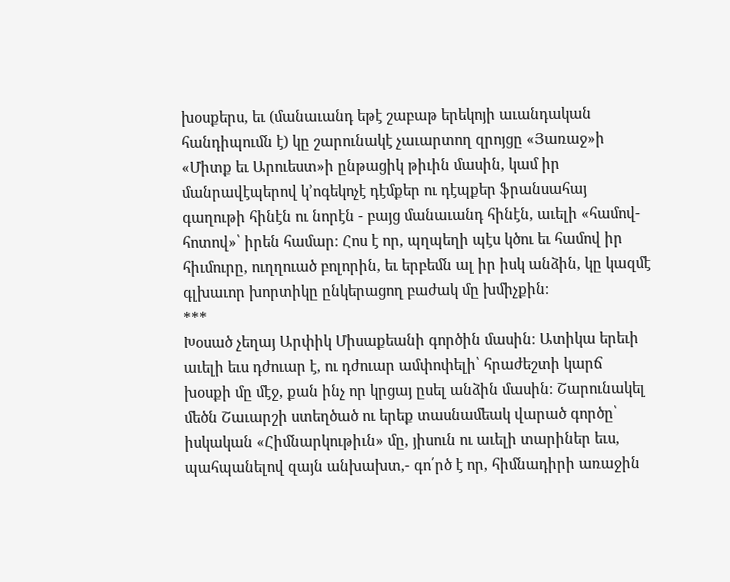խօսքերս, եւ (մանաւանդ եթէ շաբաթ երեկոյի աւանդական հանդիպումն է) կը շարունակէ չաւարտող զրոյցը «Յառաջ»ի «Միտք եւ Արուեստ»ի ընթացիկ թիւին մասին, կամ իր մանրավէպերով կ՚ոգեկոչէ դէմքեր ու դէպքեր ֆրանսահայ գաղութի հինէն ու նորէն - բայց մանաւանդ հինէն, աւելի «համով-հոտով»՝ իրեն համար։ Հոս է որ, պղպեղի պէս կծու եւ համով իր հիւմուրը, ուղղուած բոլորին, եւ երբեմն ալ իր իսկ անձին, կը կազմէ գլխաւոր խորտիկը ընկերացող բաժակ մը խմիչքին։
***
Խօսած չեղայ Արփիկ Միսաքեանի գործին մասին։ Ատիկա երեւի աւելի եւս դժուար է, ու դժուար ամփոփելի՝ հրաժեշտի կարճ խօսքի մը մէջ, քան ինչ որ կրցայ ըսել անձին մասին։ Շարունակել մեծն Շաւարշի ստեղծած ու երեք տասնամեակ վարած գործը՝ իսկական «Հիմնարկութիւն» մը, յիսուն ու աւելի տարիներ եւս, պահպանելով զայն անխախտ,- գո՛րծ է որ, հիմնադիրի առաջին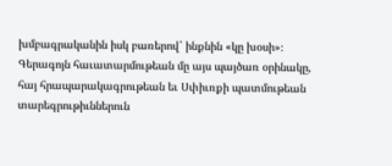խմբագրականին իսկ բառերով՝ ինքնին «կը խօսի»։
Գերագոյն հաւատարմութեան մը այս պայծառ օրինակը, հայ հրապարակագրութեան եւ Սփիւռքի պատմութեան տարեգրութիւններուն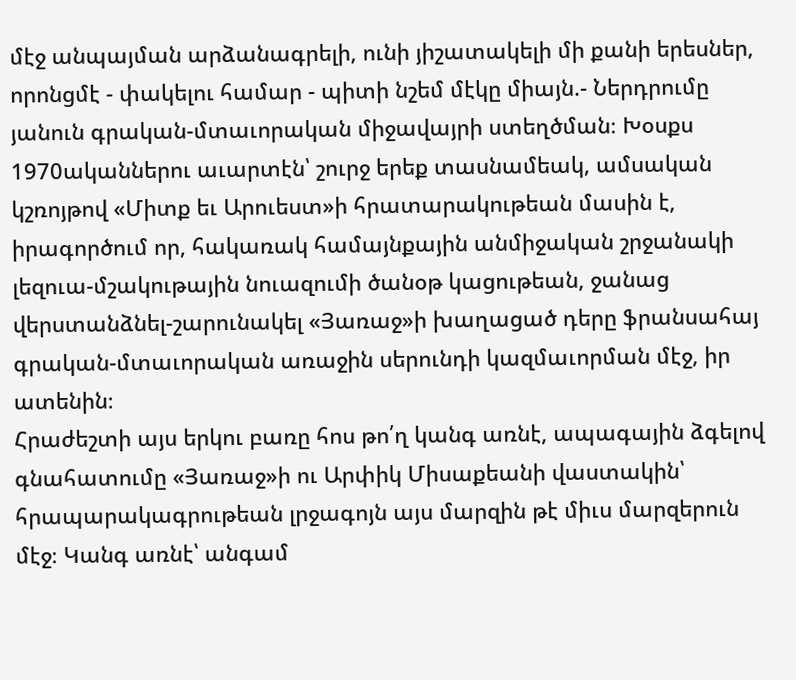մէջ անպայման արձանագրելի, ունի յիշատակելի մի քանի երեսներ, որոնցմէ - փակելու համար - պիտի նշեմ մէկը միայն.- Ներդրումը յանուն գրական-մտաւորական միջավայրի ստեղծման։ Խօսքս 1970ականներու աւարտէն՝ շուրջ երեք տասնամեակ, ամսական կշռոյթով «Միտք եւ Արուեստ»ի հրատարակութեան մասին է, իրագործում որ, հակառակ համայնքային անմիջական շրջանակի լեզուա-մշակութային նուազումի ծանօթ կացութեան, ջանաց վերստանձնել-շարունակել «Յառաջ»ի խաղացած դերը ֆրանսահայ գրական-մտաւորական առաջին սերունդի կազմաւորման մէջ, իր ատենին։
Հրաժեշտի այս երկու բառը հոս թո՛ղ կանգ առնէ, ապագային ձգելով գնահատումը «Յառաջ»ի ու Արփիկ Միսաքեանի վաստակին՝ հրապարակագրութեան լրջագոյն այս մարզին թէ միւս մարզերուն մէջ։ Կանգ առնէ՝ անգամ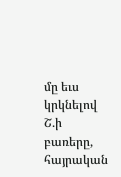մը եւս կրկնելով Շ.ի բառերը, հայրական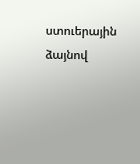ստուերային ձայնով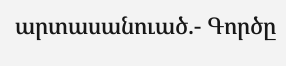արտասանուած.- Գործը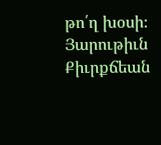թո՛ղ խօսի։
Յարութիւն Քիւրքճեան